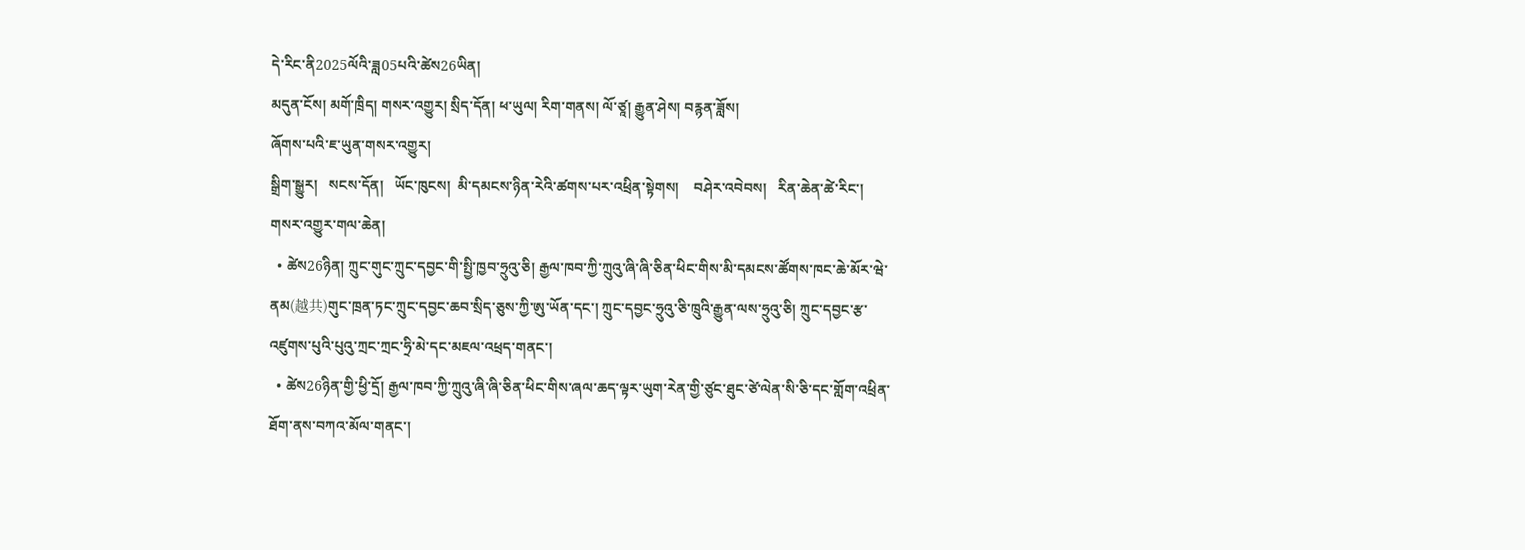དེ་རིང་ནི2025ལོའི་ཟླ05པའི་ཚེས26ཡིན།
མདུན་ངོས། མགོ་ཁྲིད། གསར་འགྱུར། སྲིད་དོན། ཕ་ཡུལ། རིག་གནས། ལོ་ཙཱ། རྒྱུན་ཤེས། བརྙན་ཟློས།
ཞོགས་པའི་ཇ་ཡུན་གསར་འགྱུར།
སྒྲིག་སྒྱུར།   སངས་དོན།   ཡོང་ཁུངས།  མི་དམངས་ཉིན་རེའི་ཚགས་པར་འཕྲིན་སྟེགས།    བཤེར་འབེབས།   རིན་ཆེན་ཚེ་རིང་།
གསར་འགྱུར་གལ་ཆེན།
  • ཚེས26ཉིན། ཀྲུང་གུང་ཀྲུང་དབྱང་གི་སྤྱི་ཁྱབ་ཧྲུའུ་ཅི། རྒྱལ་ཁབ་ཀྱི་ཀྲུའུ་ཞི་ཞི་ཅིན་ཕིང་གིས་མི་དམངས་ཚོགས་ཁང་ཆེ་མོར་ཝེ་ནམ(越共)གུང་ཁྲན་ཏང་ཀྲུང་དབྱང་ཆབ་སྲིད་ཅུས་ཀྱི་ཨུ་ཡོན་དང་། ཀྲུང་དབྱང་ཧྲུའུ་ཅི་ཁྲུའི་རྒྱུན་ལས་ཧྲུའུ་ཅི། ཀྲུང་དབྱང་རྩ་འཛུགས་པུའི་པུའུ་ཀྲང་ཀྲང་ཧྲི་མེ་དང་མཇལ་འཕྲད་གནང་།
  • ཚེས26ཉིན་གྱི་ཕྱི་དྲོ། རྒྱལ་ཁབ་ཀྱི་ཀྲུའུ་ཞི་ཞི་ཅིན་ཕིང་གིས་ཞལ་ཆད་ལྟར་ཡུག་རེན་གྱི་ཙུང་ཐུང་ཙེ་ལེན་སི་ཅི་དང་གློག་འཕྲིན་ཐོག་ནས་བཀའ་མོལ་གནང་།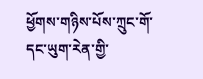ཕྱོགས་གཉིས་པོས་ཀྲུང་གོ་དང་ཡུག་རེན་གྱི་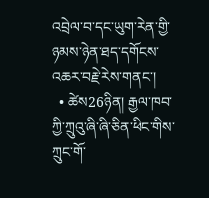འབྲེལ་བ་དང་ཡུག་རེན་གྱི་ཉམས་ཉེན་ཐད་དགོངས་འཆར་བརྗེ་རེས་གནང་།
  • ཚེས26ཉིན། རྒྱལ་ཁབ་ཀྱི་ཀྲུའུ་ཞི་ཞི་ཅིན་ཕིང་གིས་ཀྲུང་གོ་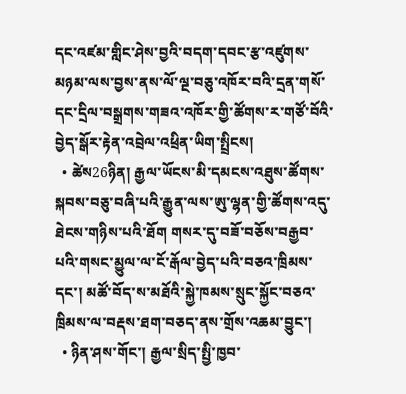དང་འཛམ་གླིང་ཤེས་བྱའི་བདག་དབང་རྩ་འཛུགས་མཉམ་ལས་བྱས་ནས་ལོ་ལྔ་བཅུ་འཁོར་བའི་དྲན་གསོ་དང་དྲིལ་བསྒྲགས་གཟའ་འཁོར་གྱི་ཚོགས་ར་གཙོ་བོའི་བྱེད་སྒོར་རྟེན་འབྲེལ་འཕྲིན་ཡིག་སྤྲིངས།
  • ཚེས26ཉིན། རྒྱལ་ཡོངས་མི་དམངས་འཐུས་ཚོགས་སྐབས་བཅུ་བཞི་པའི་རྒྱུན་ལས་ཨུ་ལྷན་གྱི་ཚོགས་འདུ་ཐེངས་གཉིས་པའི་ཐོག གསར་དུ་བཟོ་བཅོས་བརྒྱབ་པའི་གསང་མྱུལ་ལ་ངོ་རྒོལ་བྱེད་པའི་བཅའ་ཁྲིམས་དང་། མཚོ་བོད་ས་མཐོའི་སྐྱེ་ཁམས་སྲུང་སྐྱོང་བཅའ་ཁྲིམས་ལ་བརྡས་ཐག་བཅད་ནས་གྲོས་འཆམ་བྱུང་།
  • ཉིན་ཤས་གོང་། རྒྱལ་སྲིད་སྤྱི་ཁྱབ་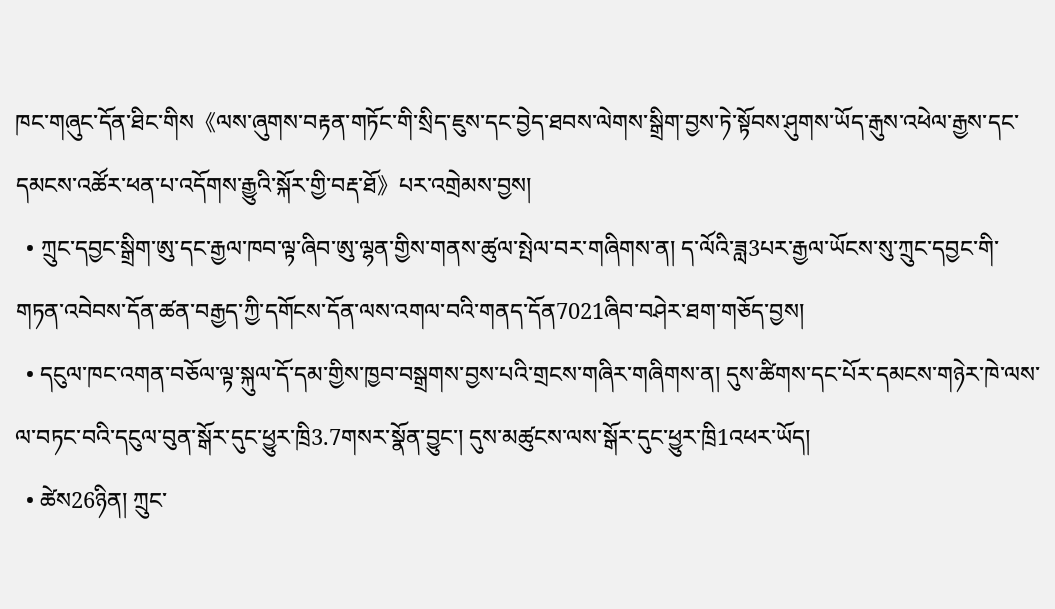ཁང་གཞུང་དོན་ཐིང་གིས《ལས་ཞུགས་བརྟན་གཏོང་གི་སྲིད་ཇུས་དང་བྱེད་ཐབས་ལེགས་སྒྲིག་བྱས་ཏེ་སྟོབས་ཤུགས་ཡོད་རྒུས་འཕེལ་རྒྱས་དང་དམངས་འཚོར་ཕན་པ་འདོགས་རྒྱུའི་སྐོར་གྱི་བརྡ་ཐོ》པར་འགྲེམས་བྱས།
  • ཀྲུང་དབྱང་སྒྲིག་ཨུ་དང་རྒྱལ་ཁབ་ལྟ་ཞིབ་ཨུ་ལྷན་གྱིས་གནས་ཚུལ་སྤེལ་བར་གཞིགས་ན། ད་ལོའི་ཟླ3པར་རྒྱལ་ཡོངས་སུ་ཀྲུང་དབྱང་གི་གཏན་འབེབས་དོན་ཚན་བརྒྱད་ཀྱི་དགོངས་དོན་ལས་འགལ་བའི་གནད་དོན7021ཞིབ་བཤེར་ཐག་གཅོད་བྱས།
  • དངུལ་ཁང་འགན་བཅོལ་ལྟ་སྐུལ་དོ་དམ་གྱིས་ཁྱབ་བསྒྲགས་བྱས་པའི་གྲངས་གཞིར་གཞིགས་ན། དུས་ཚིགས་དང་པོར་དམངས་གཉེར་ཁེ་ལས་ལ་བཏང་བའི་དངུལ་བུན་སྒོར་དུང་ཕྱུར་ཁྲི3.7གསར་སྣོན་བྱུང་། དུས་མཚུངས་ལས་སྒོར་དུང་ཕྱུར་ཁྲི1འཕར་ཡོད།
  • ཚེས26ཉིན། ཀྲུང་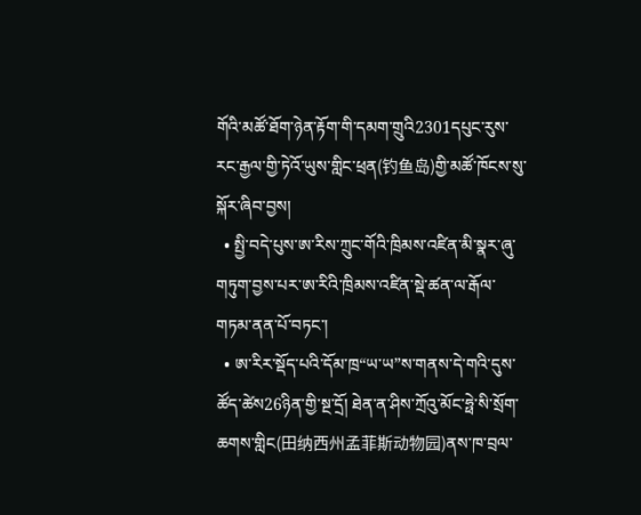གོའི་མཚོ་ཐོག་ཉེན་རྟོག་གི་དམག་གྲུའི2301དཔུང་རུས་རང་རྒྱལ་གྱི་ཏེའོ་ཡུས་གླིང་ཕྲན(钓鱼岛)གྱི་མཚོ་ཁོངས་སུ་སྐོར་ཞིབ་བྱས།
  • སྤྱི་བདེ་པུས་ཨ་རིས་ཀྲུང་གོའི་ཁྲིམས་འཛིན་མི་སྣར་ཞུ་གཏུག་བྱས་པར་ཨ་རིའི་ཁྲིམས་འཛིན་སྡེ་ཚན་ལ་རྒོལ་གཏམ་ནན་པོ་བཏང་།
  • ཨ་རིར་སྡོད་པའི་དོམ་ཁྲ“ཡ་ཡ”ས་གནས་དེ་གའི་དུས་ཚོད་ཚེས26ཉིན་གྱི་སྔ་དྲོ། ཐེན་ན་ཤིས་ཀྲོའུ་མོང་ཧྥེ་སི་སྲོག་ཆགས་གླིང(田纳西州孟菲斯动物园)ནས་ཁ་བྲལ་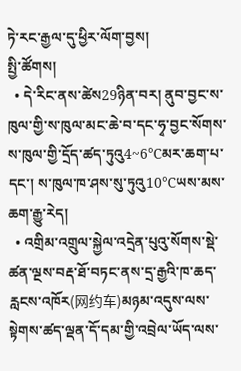ཏེ་རང་རྒྱལ་དུ་ཕྱིར་ལོག་བྱས།
སྤྱི་ཚོགས།
  • དེ་རིང་ནས་ཚེས29ཉིན་བར། ནུབ་བྱང་ས་ཁུལ་གྱི་ས་ཁུལ་མང་ཆེ་བ་དང་ཧྭ་བྱང་སོགས་ས་ཁུལ་གྱི་དྲོད་ཚད་ཏུའུ4~6℃མར་ཆག་པ་དང་། ས་ཁུལ་ཁ་ཤས་སུ་ཏུའུ10℃ཡས་མས་ཆག་རྒྱུ་རེད།
  • འགྲིམ་འགྲུལ་སྐྱེལ་འདྲེན་པུའུ་སོགས་སྡེ་ཚན་ལྔས་བརྡ་ཐོ་བཏང་ནས་དྲ་རྒྱའི་ཁ་ཆད་རླངས་འཁོར(网约车)མཉམ་འདུས་ལས་སྟེགས་ཚད་ལྡན་དོ་དམ་གྱི་འབྲེལ་ཡོད་ལས་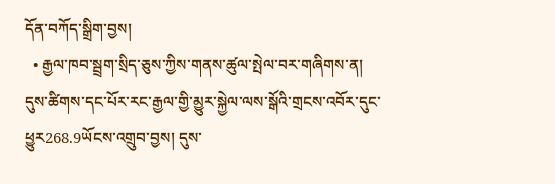དོན་བཀོད་སྒྲིག་བྱས།
  • རྒྱལ་ཁབ་སྦྲག་སྲིད་ཅུས་ཀྱིས་གནས་ཚུལ་སྤེལ་བར་གཞིགས་ན། དུས་ཚིགས་དང་པོར་རང་རྒྱལ་གྱི་མྱུར་སྐྱེལ་ལས་སྒོའི་གྲངས་འབོར་དུང་ཕྱུར268.9ཡོངས་འགྲུབ་བྱས། དུས་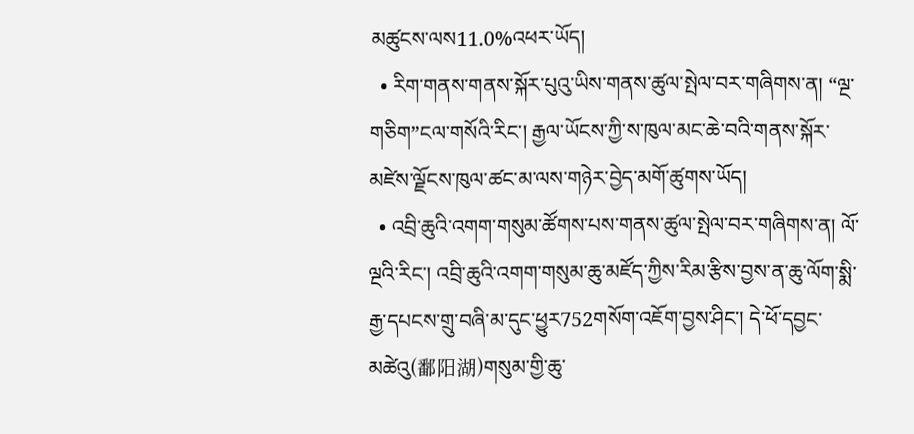མཚུངས་ལས11.0%འཕར་ཡོད།
  • རིག་གནས་གནས་སྐོར་པུའུ་ཡིས་གནས་ཚུལ་སྤེལ་བར་གཞིགས་ན། “ལྔ་གཅིག”ངལ་གསོའི་རིང་། རྒྱལ་ཡོངས་ཀྱི་ས་ཁུལ་མང་ཆེ་བའི་གནས་སྐོར་མཛེས་ལྗོངས་ཁུལ་ཚང་མ་ལས་གཉེར་བྱེད་མགོ་ཚུགས་ཡོད།
  • འབྲི་ཆུའི་འགག་གསུམ་ཚོགས་པས་གནས་ཚུལ་སྤེལ་བར་གཞིགས་ན། ལོ་ལྔའི་རིང་། འབྲི་ཆུའི་འགག་གསུམ་ཆུ་མཛོད་ཀྱིས་རིམ་རྩིས་བྱས་ན་ཆུ་ལོག་སྨི་རྒྱ་དཔངས་གྲུ་བཞི་མ་དུང་ཕྱུར752གསོག་འཇོག་བྱས་ཤིང་། དེ་ཕོ་དབྱང་མཚེའུ(鄱阳湖)གསུམ་གྱི་ཆུ་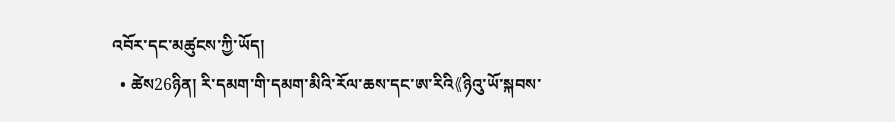འབོར་དང་མཚུངས་ཀྱི་ཡོད།
  • ཚེས26ཉིན། རི་དམག་གི་དམག་མིའི་རོལ་ཆས་དང་ཨ་རིའི《ཉིའུ་ཡོ་སྐབས་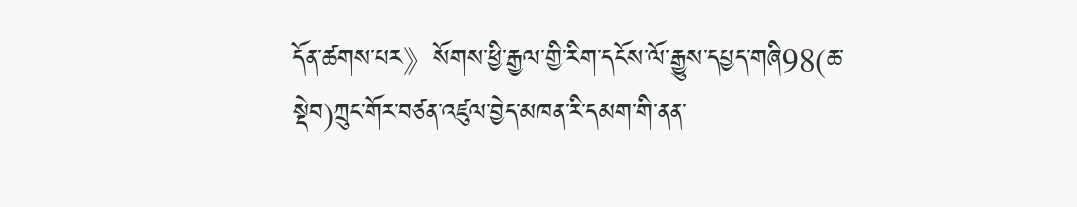དོན་ཚགས་པར》སོགས་ཕྱི་རྒྱལ་གྱི་རིག་དངོས་ལོ་རྒྱུས་དཔྱད་གཞི98(ཆ་སྡེབ)ཀྲུང་གོར་བཙན་འཛུལ་བྱེད་མཁན་རི་དམག་གི་ནན་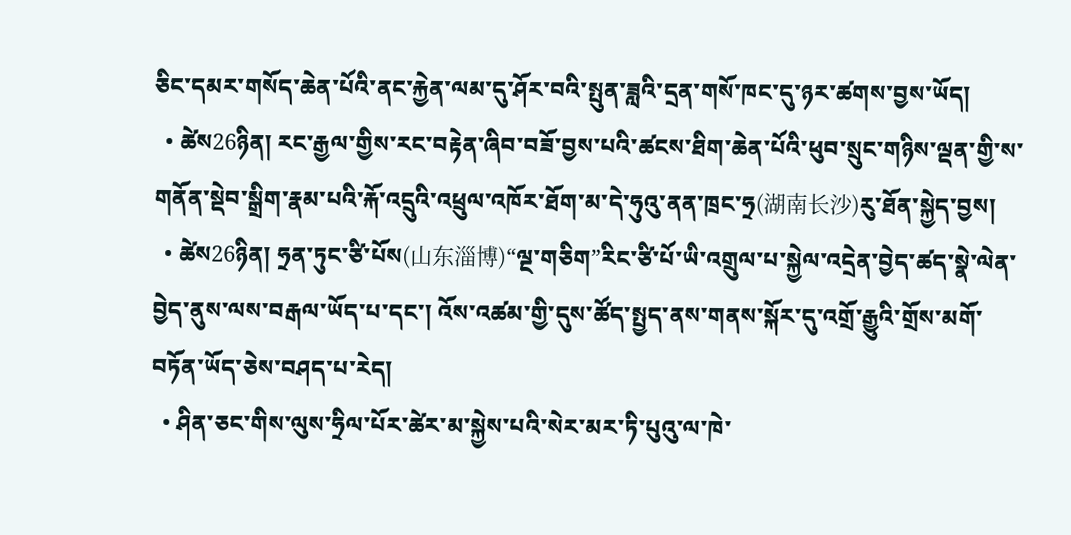ཅིང་དམར་གསོད་ཆེན་པོའི་ནང་རྐྱེན་ལམ་དུ་ཤོར་བའི་སྤུན་ཟླའི་དྲན་གསོ་ཁང་དུ་ཉར་ཚགས་བྱས་ཡོད།
  • ཚེས26ཉིན། རང་རྒྱལ་གྱིས་རང་བརྟེན་ཞིབ་བཟོ་བྱས་པའི་ཚངས་ཐིག་ཆེན་པོའི་ཕུབ་སྲུང་གཉིས་ལྡན་གྱི་ས་གནོན་སྡེབ་སྒྲིག་རྣམ་པའི་རྐོ་འདྲུའི་འཕྲུལ་འཁོར་ཐོག་མ་དེ་ཧུའུ་ནན་ཁྲང་ཧྲ(湖南长沙)རུ་ཐོན་སྐྱེད་བྱས།
  • ཚེས26ཉིན། ཧྲན་ཏུང་ཙི་པོས(山东淄博)“ལྔ་གཅིག”རིང་ཙི་པོ་ཡི་འགྲུལ་པ་སྐྱེལ་འདྲེན་བྱེད་ཚད་སྣེ་ལེན་བྱེད་ནུས་ལས་བརྒལ་ཡོད་པ་དང་། འོས་འཚམ་གྱི་དུས་ཚོད་སྤྱད་ནས་གནས་སྐོར་དུ་འགྲོ་རྒྱུའི་གྲོས་མགོ་བཏོན་ཡོད་ཅེས་བཤད་པ་རེད།
  • ཤིན་ཅང་གིས་ལུས་ཧྲིལ་པོར་ཚེར་མ་སྐྱེས་པའི་སེར་མར་ཏི་པུའུ་ལ་ཁེ་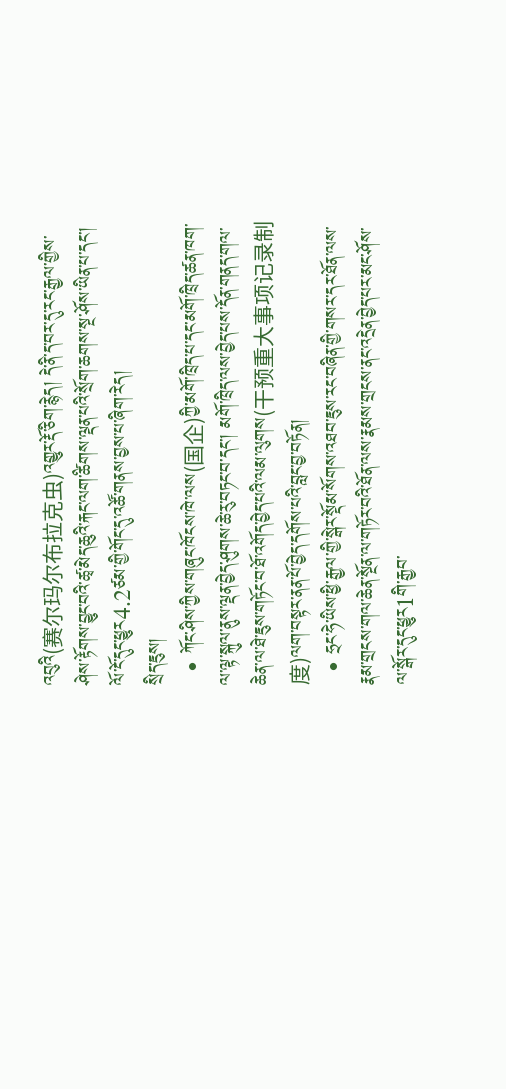འབུའི(赛尔玛尔布拉克虫)འགྱུར་རྡོ་ཅིག་རྙེད། དེ་ནི་ད་བར་དུ་རང་རྒྱལ་གྱིས་ཤེས་རྟོགས་བྱུང་བའི་ཚྭ་མེད་ཆུའི་རྐང་ལག་ཚིགས་ལྡན་པའི་སྲོག་ཆགས་སྔ་ཤོས་ཡིན་པ་དང་། ལོ་ངོ་དུང་ཕྱུར4.2ཙམ་གྱི་གོང་དུ་འཚོ་གནས་བྱས་པ་ཞིག་རེད།
སྲིད་ཇུས།
  • ཀོང་ཤིས་ཀྱིས་གཞུང་ཁོངས་ཁེ་ལས(国企)ཀྱི་མགོ་ཁྲིད་པ་དང་མགོ་ཁྲིད་ཚན་ཁག་ལ་ལྟ་སྐུལ་ནུས་ལྡན་བྱེད་ཤུགས་ཆེ་རུ་བཏང་བ་དང་། མགོ་ཁྲིད་ལས་བྱེད་པས་དོན་གནད་གལ་ཆེན་ལ་ཐེ་ཇུས་གཏོང་བ་ཐོ་འགོད་བྱེད་པའི་ལམ་ལུགས(干预重大事项记录制度)ལག་བསྟར་ནན་པོ་བྱེད་དགོས་པའི་བླང་བྱ་བཏོན།
  • ཧྲང་ཧེ་ཡིས་ཕྱི་རྒྱལ་གྱི་སྒེར་སྡོམ་སོགས་འཐབ་ཇུས་རང་བཞིན་གྱི་གསར་དར་ཐོན་ལས་རྣམ་གྲངས་གལ་ཆེན་སྔོན་ལ་གཏོར་བའི་ཐོན་ལས་རྣམས་གྲངས་ནང་འདྲེན་བྱེད་པར་མང་ཤོས་ལ་སྒོར་དུང་ཕྱུར1གི་རྒྱབ་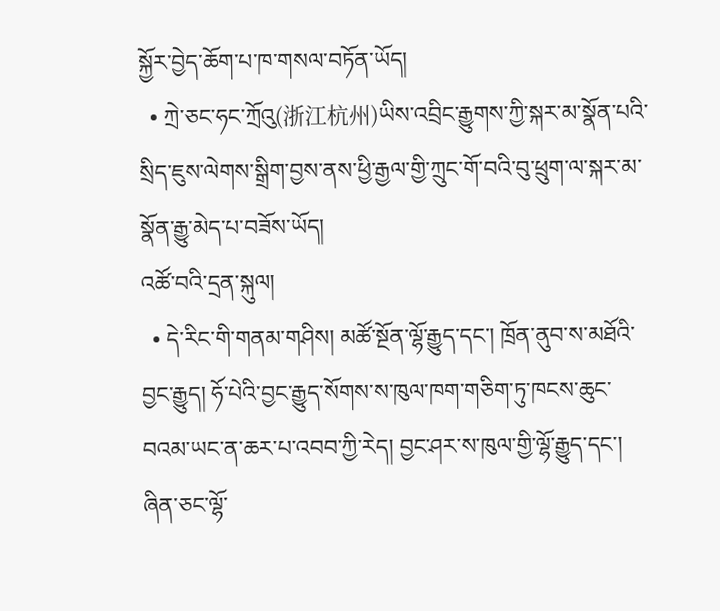སྐྱོར་བྱེད་ཆོག་པ་ཁ་གསལ་བཏོན་ཡོད།
  • ཀྲེ་ཅང་ཧང་ཀྲོའུ(浙江杭州)ཡིས་འབྲིང་རྒྱུགས་ཀྱི་སྐར་མ་སྣོན་པའི་སྲིད་ཇུས་ལེགས་སྒྲིག་བྱས་ནས་ཕྱི་རྒྱལ་གྱི་ཀྲུང་གོ་བའི་བུ་ཕྲུག་ལ་སྐར་མ་སྣོན་རྒྱུ་མེད་པ་བཟོས་ཡོད།
འཚོ་བའི་དྲན་སྐུལ།
  • དེ་རིང་གི་གནམ་གཤིས། མཚོ་སྔོན་ལྷོ་རྒྱུད་དང་། ཁྲོན་ནུབ་ས་མཐོའི་བྱང་རྒྱུད། ཧོ་པེའི་བྱང་རྒྱུད་སོགས་ས་ཁུལ་ཁག་གཅིག་ཏུ་ཁངས་ཆུང་བའམ་ཡང་ན་ཆར་པ་འབབ་ཀྱི་རེད། བྱང་ཤར་ས་ཁུལ་གྱི་ལྷོ་རྒྱུད་དང་། ཞིན་ཅང་ལྷོ་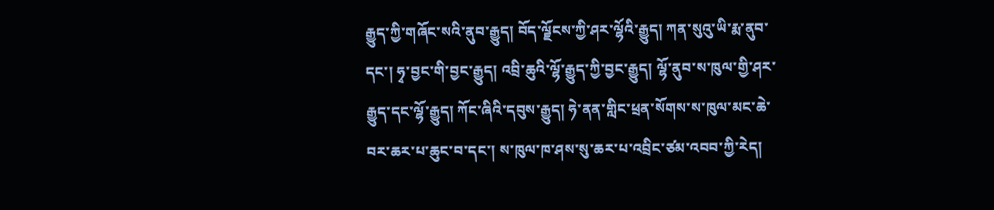རྒྱུད་ཀྱི་གཞོང་སའི་ནུབ་རྒྱུད། བོད་ལྗོངས་ཀྱི་ཤར་ལྷོའི་རྒྱུད། ཀན་སུའུ་ཡི་རྨ་ནུབ་དང་། ཧྭ་བྱང་གི་བྱང་རྒྱུད། འབྲི་ཆུའི་ལྷོ་རྒྱུད་ཀྱི་བྱང་རྒྱུད། ལྷོ་ནུབ་ས་ཁུལ་གྱི་ཤར་རྒྱུད་དང་ལྷོ་རྒྱུད། ཀོང་ཞིའི་དབུས་རྒྱུད། ཧེ་ནན་གླིང་ཕྲན་སོགས་ས་ཁུལ་མང་ཆེ་བར་ཆར་པ་ཆུང་བ་དང་། ས་ཁུལ་ཁ་ཤས་སུ་ཆར་པ་འབྲིང་ཙམ་འབབ་ཀྱི་རེད།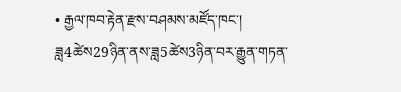• རྒྱལ་ཁབ་རྟེན་རྫས་བཤམས་མཛོད་ཁང་། ཟླ4ཚེས29ཉིན་ནས་ཟླ5ཚེས3ཉིན་བར་རྒྱུན་གཏན་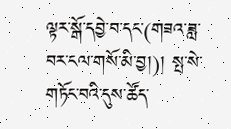ལྟར་སྒོ་དབྱེ་བ་དང་(གཟའ་ཟླ་བར་ངལ་གསོ་མི་བྱ།)། སྤ་སེ་གཏོང་བའི་དུས་ཚོད་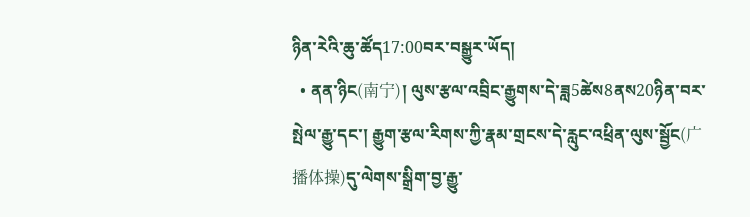ཉིན་རེའི་ཆུ་ཚོད17:00བར་བསྒྱུར་ཡོད།
  • ནན་ཉིང(南宁)། ལུས་རྩལ་འབྲིང་རྒྱུགས་དེ་ཟླ5ཚེས8ནས20ཉིན་བར་སྤེལ་རྒྱུ་དང་། རྒྱུག་རྩལ་རིགས་ཀྱི་རྣམ་གྲངས་དེ་རླུང་འཕྲིན་ལུས་སྦྱོང(广播体操)དུ་ལེགས་སྒྲིག་བྱ་རྒྱུ་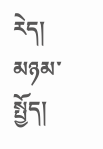རེད།
མཉམ་སྤྱོད།